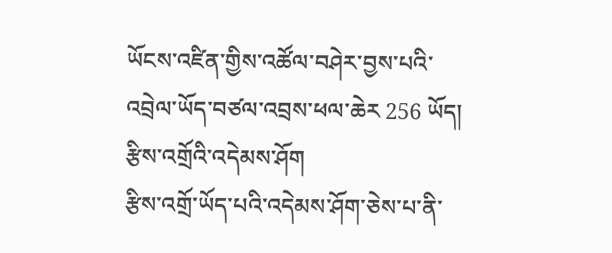ཡོངས་འཛིན་གྱིས་འཚོལ་བཤེར་བྱས་པའི་འབྲེལ་ཡོད་བཙལ་འབྲས་ཕལ་ཆེར 256 ཡོད།
རྩིས་འགྲོའི་འདེམས་ཤོག
རྩིས་འགྲོ་ཡོད་པའི་འདེམས་ཤོག་ཅེས་པ་ནི་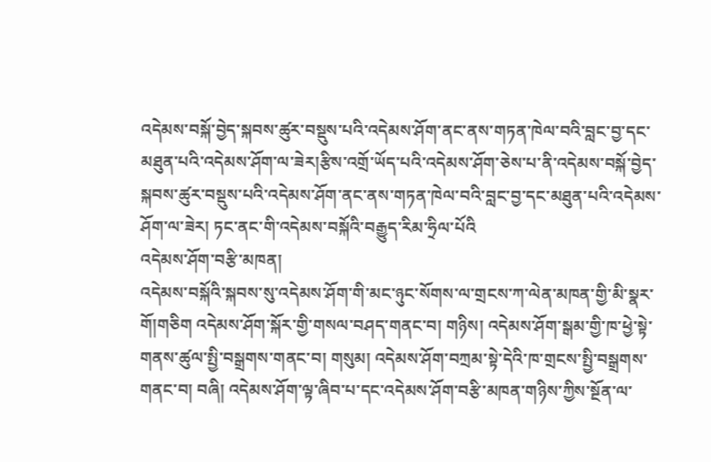འདེམས་བསྐོ་བྱེད་སྐབས་ཚུར་བསྡུས་པའི་འདེམས་ཤོག་ནང་ནས་གཏན་ཁེལ་བའི་བླང་བྱ་དང་མཐུན་པའི་འདེམས་ཤོག་ལ་ཟེར།རྩིས་འགྲོ་ཡོད་པའི་འདེམས་ཤོག་ཅེས་པ་ནི་འདེམས་བསྐོ་བྱེད་སྐབས་ཚུར་བསྡུས་པའི་འདེམས་ཤོག་ནང་ནས་གཏན་ཁེལ་བའི་བླང་བྱ་དང་མཐུན་པའི་འདེམས་ཤོག་ལ་ཟེར། ཏང་ནང་གི་འདེམས་བསྐོའི་བརྒྱུད་རིམ་ཧྲིལ་པོའི
འདེམས་ཤོག་བརྩི་མཁན།
འདེམས་བསྐོའི་སྐབས་སུ་འདེམས་ཤོག་གི་མང་ཉུང་སོགས་ལ་གྲངས་ཀ་ལེན་མཁན་གྱི་མི་སྣར་གོ།གཅིག འདེམས་ཤོག་སྐོར་གྱི་གསལ་བཤད་གནང་བ། གཉིས། འདེམས་ཤོག་སྒམ་གྱི་ཁ་ཕྱེ་སྟེ་གནས་ཚུལ་སྤྱི་བསྒྲགས་གནང་བ། གསུམ། འདེམས་ཤོག་བཀྲམ་སྟེ་དེའི་ཁ་གྲངས་སྤྱི་བསྒྲགས་གནང་བ། བཞི། འདེམས་ཤོག་ལྟ་ཞིབ་པ་དང་འདེམས་ཤོག་བརྩི་མཁན་གཉིས་ཀྱིས་སྔོན་ལ་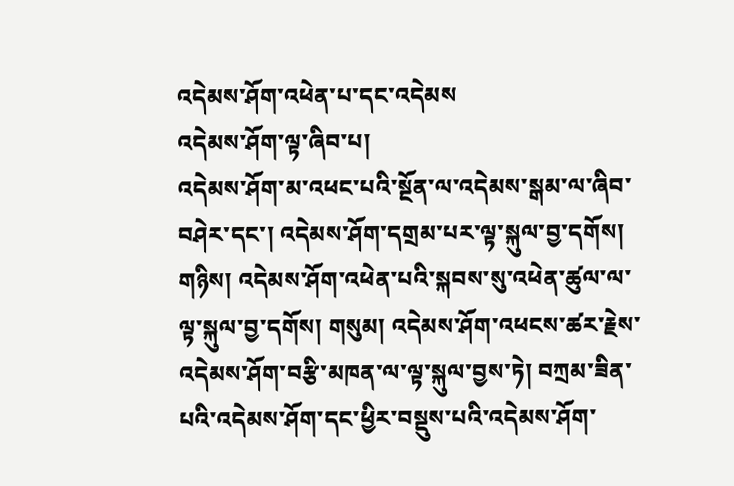འདེམས་ཤོག་འཕེན་པ་དང་འདེམས
འདེམས་ཤོག་ལྟ་ཞིབ་པ།
འདེམས་ཤོག་མ་འཕང་པའི་སྔོན་ལ་འདེམས་སྒམ་ལ་ཞིབ་བཤེར་དང་། འདེམས་ཤོག་དགྲམ་པར་ལྟ་སྐུལ་བྱ་དགོས། གཉིས། འདེམས་ཤོག་འཕེན་པའི་སྐབས་སུ་འཕེན་ཚུལ་ལ་ལྟ་སྐུལ་བྱ་དགོས། གསུམ། འདེམས་ཤོག་འཕངས་ཚར་རྗེས་འདེམས་ཤོག་བརྩི་མཁན་ལ་ལྟ་སྐུལ་བྱས་ཏེ། བཀྲམ་ཟིན་པའི་འདེམས་ཤོག་དང་ཕྱིར་བསྡུས་པའི་འདེམས་ཤོག་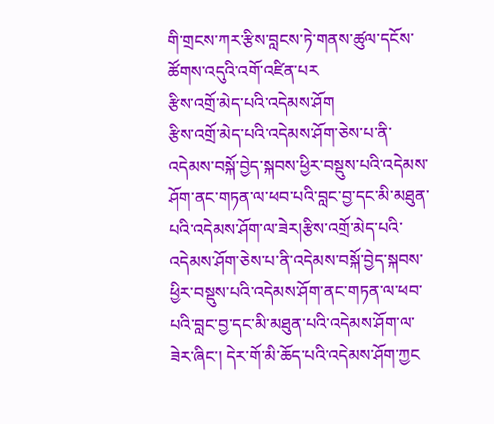གི་གྲངས་ཀར་རྩིས་བླངས་ཏེ་གནས་ཚུལ་དངོས་ཚོགས་འདུའི་འགོ་འཛིན་པར
རྩིས་འགྲོ་མེད་པའི་འདེམས་ཤོག
རྩིས་འགྲོ་མེད་པའི་འདེམས་ཤོག་ཅེས་པ་ནི་འདེམས་བསྐོ་བྱེད་སྐབས་ཕྱིར་བསྡུས་པའི་འདེམས་ཤོག་ནང་གཏན་ལ་ཕབ་པའི་བླང་བྱ་དང་མི་མཐུན་པའི་འདེམས་ཤོག་ལ་ཟེར།རྩིས་འགྲོ་མེད་པའི་འདེམས་ཤོག་ཅེས་པ་ནི་འདེམས་བསྐོ་བྱེད་སྐབས་ཕྱིར་བསྡུས་པའི་འདེམས་ཤོག་ནང་གཏན་ལ་ཕབ་པའི་བླང་བྱ་དང་མི་མཐུན་པའི་འདེམས་ཤོག་ལ་ཟེར་ཞིང་། དེར་གོ་མི་ཆོད་པའི་འདེམས་ཤོག་ཀྱང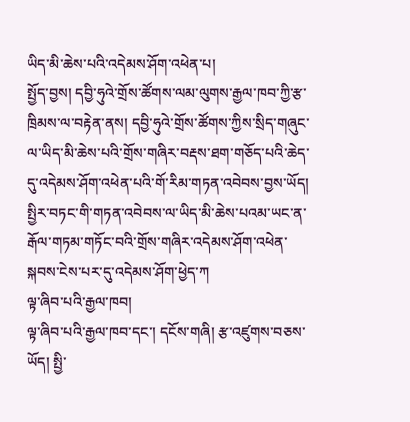ཡིད་མི་ཆེས་པའི་འདེམས་ཤོག་འཕེན་པ།
སྤྱོད་བྱས། དབྱི་ཧུའེ་གྲོས་ཚོགས་ལམ་ལུགས་རྒྱལ་ཁབ་ཀྱི་རྩ་ཁྲིམས་ལ་བརྟེན་ནས། དབྱི་ཧུའེ་གྲོས་ཚོགས་ཀྱིས་སྲིད་གཞུང་ལ་ཡིད་མི་ཆེས་པའི་གྲོས་གཞིར་བརྡས་ཐག་གཅོད་པའི་ཆེད་དུ་འདེམས་ཤོག་འཕེན་པའི་གོ་རིམ་གཏན་འབེབས་བྱས་ཡོད། སྤྱིར་བཏང་གི་གཏན་འབེབས་ལ་ཡིད་མི་ཆེས་པའམ་ཡང་ན་རྒོལ་གཏམ་གཏོང་བའི་གྲོས་གཞིར་འདེམས་ཤོག་འཕེན་སྐབས་ངེས་པར་དུ་འདེམས་ཤོག་ཕྱེད་ཀ
ལྟ་ཞིབ་པའི་རྒྱལ་ཁབ།
ལྟ་ཞིབ་པའི་རྒྱལ་ཁབ་དང་། དངོས་གཞི། རྩ་འཛུགས་བཅས་ཡོད། སྤྱི་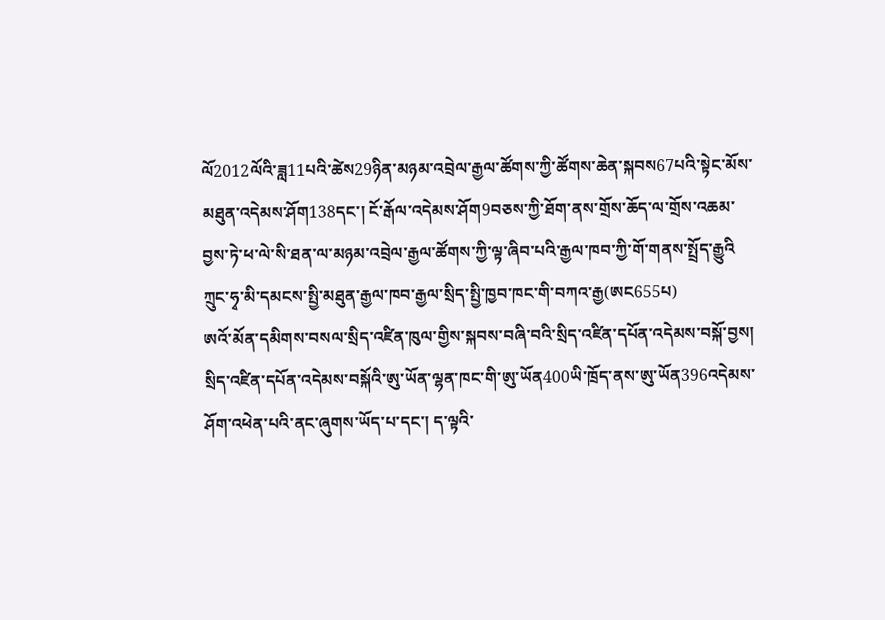ལོ2012ལོའི་ཟླ11པའི་ཚེས29ཉིན་མཉམ་འབྲེལ་རྒྱལ་ཚོགས་ཀྱི་ཚོགས་ཆེན་སྐབས67པའི་སྟེང་མོས་མཐུན་འདེམས་ཤོག138དང་། ངོ་རྒོལ་འདེམས་ཤོག9བཅས་ཀྱི་ཐོག་ནས་གྲོས་ཆོད་ལ་གྲོས་འཆམ་བྱས་ཏེ་ཕ་ལེ་སི་ཐན་ལ་མཉམ་འབྲེལ་རྒྱལ་ཚོགས་ཀྱི་ལྟ་ཞིབ་པའི་རྒྱལ་ཁབ་ཀྱི་གོ་གནས་སྤྲོད་རྒྱུའི
ཀྲུང་ཧྭ་མི་དམངས་སྤྱི་མཐུན་རྒྱལ་ཁབ་རྒྱལ་སྲིད་སྤྱི་ཁྱབ་ཁང་གི་བཀའ་རྒྱ(ཨང655པ)
ཨའོ་མོན་དམིགས་བསལ་སྲིད་འཛིན་ཁུལ་གྱིས་སྐབས་བཞི་བའི་སྲིད་འཛིན་དཔོན་འདེམས་བསྐོ་བྱས། སྲིད་འཛིན་དཔོན་འདེམས་བསྐོའི་ཨུ་ཡོན་ལྷན་ཁང་གི་ཨུ་ཡོན400ཡི་ཁྲོད་ནས་ཨུ་ཡོན396འདེམས་ཤོག་འཕེན་པའི་ནང་ཞུགས་ཡོད་པ་དང་། ད་ལྟའི་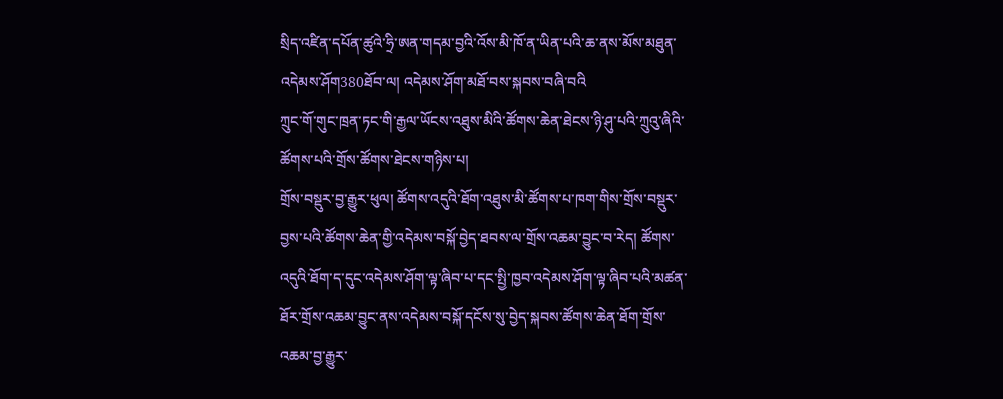སྲིད་འཛིན་དཔོན་ཚུའེ་ཧྲི་ཨན་གདམ་བྱའི་འོས་མི་ཁོ་ན་ཡིན་པའི་ཆ་ནས་མོས་མཐུན་འདེམས་ཤོག380ཐོབ་ལ། འདེམས་ཤོག་མཐོ་བས་སྐབས་བཞི་བའི
ཀྲུང་གོ་གུང་ཁྲན་ཏང་གི་རྒྱལ་ཡོངས་འཐུས་མིའི་ཚོགས་ཆེན་ཐེངས་ཉི་ཤུ་པའི་ཀྲུའུ་ཞིའི་ཚོགས་པའི་གྲོས་ཚོགས་ཐེངས་གཉིས་པ།
གྲོས་བསྡུར་བྱ་རྒྱུར་ཕུལ། ཚོགས་འདུའི་ཐོག་འཐུས་མི་ཚོགས་པ་ཁག་གིས་གྲོས་བསྡུར་བྱས་པའི་ཚོགས་ཆེན་གྱི་འདེམས་བསྐོ་བྱེད་ཐབས་ལ་གྲོས་འཆམ་བྱུང་བ་རེད། ཚོགས་འདུའི་ཐོག་ད་དུང་འདེམས་ཤོག་ལྟ་ཞིབ་པ་དང་སྤྱི་ཁྱབ་འདེམས་ཤོག་ལྟ་ཞིབ་པའི་མཚན་ཐོར་གྲོས་འཆམ་བྱུང་ནས་འདེམས་བསྐོ་དངོས་སུ་བྱེད་སྐབས་ཚོགས་ཆེན་ཐོག་གྲོས་འཆམ་བྱ་རྒྱུར་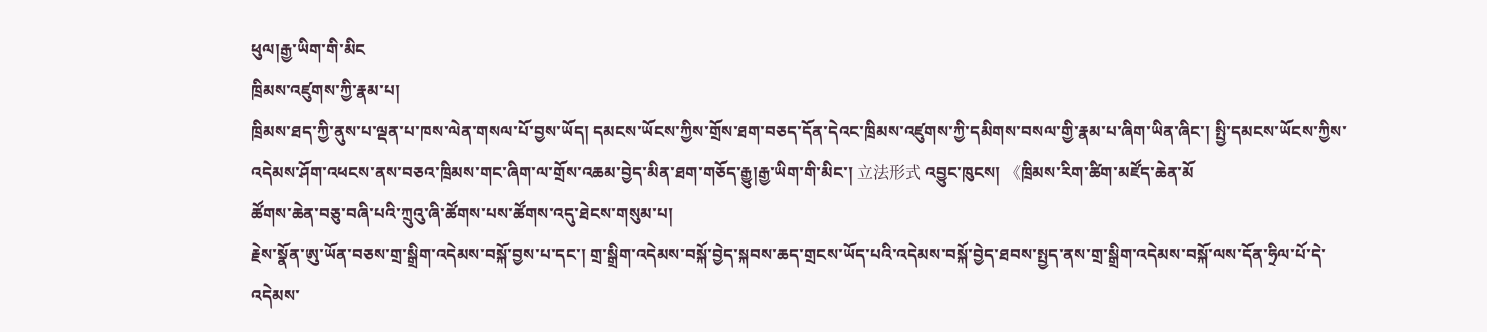ཕུལ།རྒྱ་ཡིག་གི་མིང
ཁྲིམས་འཛུགས་ཀྱི་རྣམ་པ།
ཁྲིམས་ཐད་ཀྱི་ནུས་པ་ལྡན་པ་ཁས་ལེན་གསལ་པོ་བྱས་ཡོད། དམངས་ཡོངས་ཀྱིས་གྲོས་ཐག་བཅད་དོན་དེའང་ཁྲིམས་འཛུགས་ཀྱི་དམིགས་བསལ་གྱི་རྣམ་པ་ཞིག་ཡིན་ཞིང་། སྤྱི་དམངས་ཡོངས་ཀྱིས་འདེམས་ཤོག་འཕངས་ནས་བཅའ་ཁྲིམས་གང་ཞིག་ལ་གྲོས་འཆམ་བྱེད་མིན་ཐག་གཅོད་རྒྱུ།རྒྱ་ཡིག་གི་མིང་། 立法形式 འབྱུང་ཁུངས། 《ཁྲིམས་རིག་ཚིག་མཛོད་ཆེན་མོ
ཚོགས་ཆེན་བཅུ་བཞི་པའི་ཀྲུའུ་ཞི་ཚོགས་པས་ཚོགས་འདུ་ཐེངས་གསུམ་པ།
རྗེས་སྣོན་ཨུ་ཡོན་བཅས་གྲ་སྒྲིག་འདེམས་བསྐོ་བྱས་པ་དང་། གྲ་སྒྲིག་འདེམས་བསྐོ་བྱེད་སྐབས་ཆད་གྲངས་ཡོད་པའི་འདེམས་བསྐོ་བྱེད་ཐབས་སྤྱད་ནས་གྲ་སྒྲིག་འདེམས་བསྐོ་ལས་དོན་ཧྲིལ་པོ་དེ་འདེམས་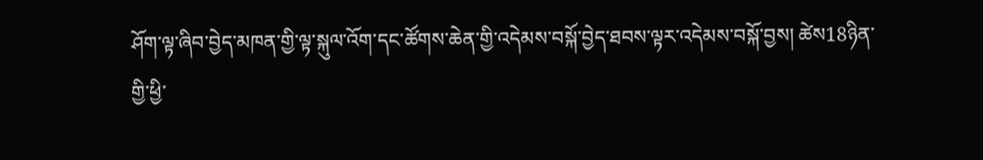ཤོག་ལྟ་ཞིབ་བྱེད་མཁན་གྱི་ལྟ་སྐུལ་འོག་དང་ཚོགས་ཆེན་གྱི་འདེམས་བསྐོ་བྱེད་ཐབས་ལྟར་འདེམས་བསྐོ་བྱས། ཚེས18ཉིན་གྱི་ཕྱི་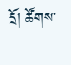དྲོ། ཚོགས་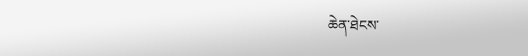ཆེན་ཐེངས་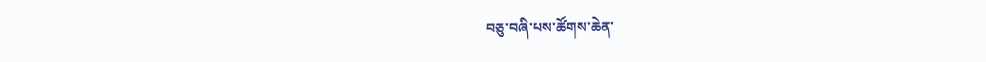བཅུ་བཞི་པས་ཚོགས་ཆེན་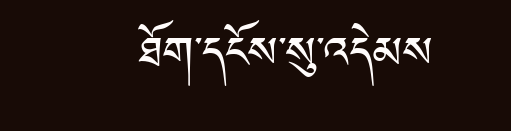ཐོག་དངོས་སུ་འདེམས